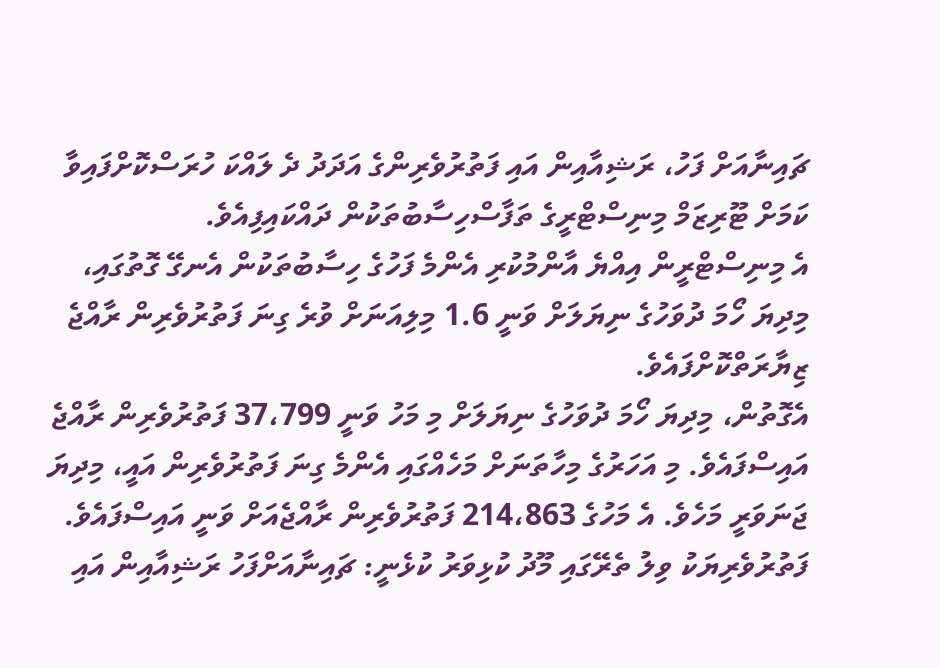ޗައިނާއަށް ފަހު، ރަޝިއާއިން އައި ފަތުރުވެރިންގެ އަދަދު ދެ ލައްކަ ހުރަސްކޮށްފައިވާ ކަމަށް ޓޫރިޒަމް މިނިސްޓްރީގެ ތަފާސްހިސާބުތަކުން ދައްކައިފިއެވެ.
އެ މިނިސްޓްރީން އިއްޔެ އާންމުކުރި އެންމެ ފަހުގެ ހިސާބުތަކުން އެނގޭ ގޮތުގައި، މިދިޔަ ހޯމަ ދުވަހުގެ ނިޔަލަށް ވަނީ 1.6 މިލިއަނަށް ވުރެ ގިނަ ފަތުރުވެރިން ރާއްޖެ ޒިޔާރަތްކޮށްފައެވެ.
އެގޮތުން، މިދިޔަ ހޯމަ ދުވަހުގެ ނިޔަލަށް މި މަހު ވަނީ 37،799 ފަތުރުވެރިން ރާއްޖެ އައިސްފައެވެ. މި އަހަރުގެ މިހާތަނަށް މަހެއްގައި އެންމެ ގިނަ ފަތުރުވެރިން އައީ، މިދިޔަ ޖަނަވަރީ މަހެވެ. އެ މަހުގެ 214،863 ފަތުރުވެރިން ރާއްޖެއަށް ވަނީ އައިސްފައެވެ.
ފަތުރުވެރިޔަކު ވިލު ތެރޭގައި މޫދު ކުޅިވަރު ކުޅެނީ: ޗައިނާއަށްފަހު ރަޝިއާއިން އައި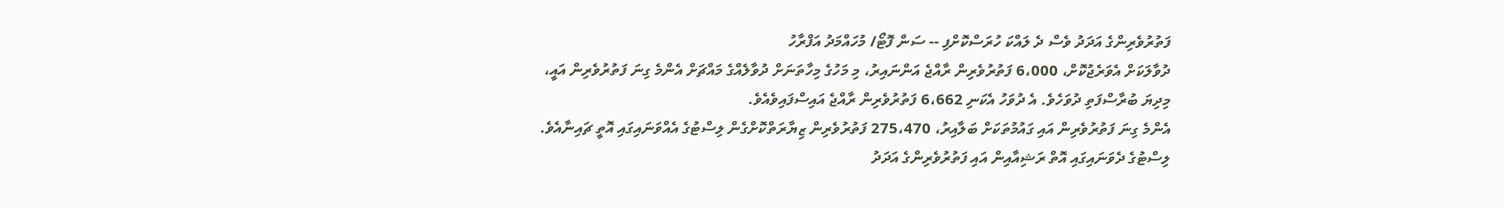ފަތުރުވެރިންގެ އަދަދު ވެސް ދެ ލައްކަ ހުރަސްކޮށްފި -- ސަން ފޮޓޯ/ މުހައްމަދު އަފްރާހު
ދުވާލަކަށް އެވަރެޖުކޮށް، 6،000 ފަތުރުވެރިން ރާއްޖެ އަންނައިރު، މި މަހުގެ މިހާތަނަށް ދުވާލެއްގެ މައްޗަށް އެންމެ ގިނަ ފަތުރުވެރިން އައީ، މިދިޔަ ބުރާސްފަތި ދުވަހެވެ. އެ ދުވަހު އެކަނި 6،662 ފަތުރުވެރިން ރާއްޖެ އައިސްފައިވެއެވެ.
އެންމެ ގިނަ ފަތުރުވެރިން އައި ގައުމުތަކަށް ބަލާއިރު، 275،470 ފަތުރުވެރިން ޒިޔާރަތްކޮށްގެން ލިސްޓުގެ އެއްވަނައިގައި އޮތީ ޗައިނާއެވެ. ލިސްޓުގެ ދެވަނައިގައި އޮތް ރަޝިއާއިން އައި ފަތުރުވެރިންގެ އަދަދު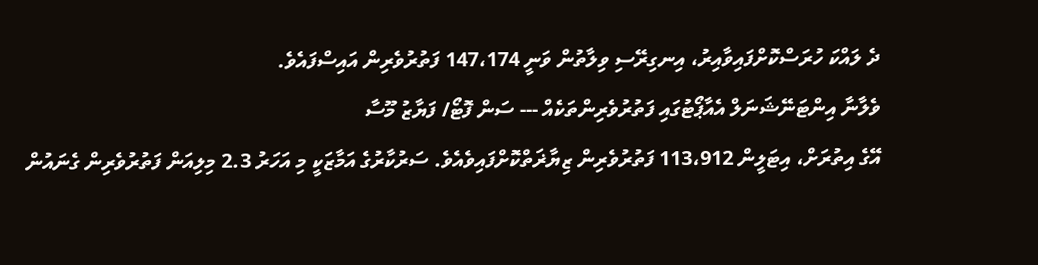ދެ ލައްކަ ހުރަސްކޮށްފައިވާއިރު، އިނގިރޭސި ވިލާތުން ވަނީ 147،174 ފަތުރުވެރިން އައިސްފައެވެ.
ވެލާނާ އިންޓަނޭޝަނަލް އެއާޕޯޓުގައި ފަތުރުވެރިންތަކެއް --- ސަން ފޮޓޯ/ ފަޔާޒު މޫސާ
އޭގެ އިތުރަށް، އިޓަލީން 113،912 ފަތުރުވެރިން ޒިޔާޜަތްކޮށްފައިވެއެވެ. ސަރުކާރުގެ އަމާޒަކީ މި އަހަރު 2.3 މިލިއަން ފަތުރުވެރިން ގެނައުން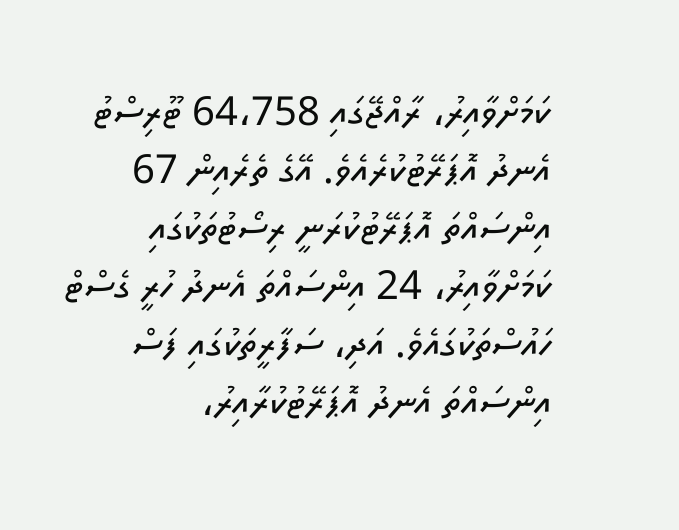ކަމަށްވާއިރު، ރާއްޖޭގައި 64،758 ޓޫރިސްޓު އެނދު އޮޕަރޭޓުކުރެއެވެ. އޭގެ ތެރެއިން 67 އިންސައްތަ އޮޕަރޭޓުކުރަނީ ރިސޯޓުތަކުގައި ކަމަށްވާއިރު، 24 އިންސައްތަ އެނދު ހުރީ ގެސްޓް ހައުސްތަކުގައެވެ. އަދި، ސަފާރީތަކުގައި ފަސް އިންސައްތަ އެނދު އޮޕަރޭޓުކުރާއިރު،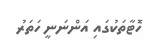ހޮޓާތަކުގައި އަންނަނީ ހަތަރު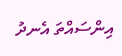އިންސައްތަ އެނދު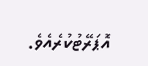އޮޕަރޭޓުކުރެއެވެ.